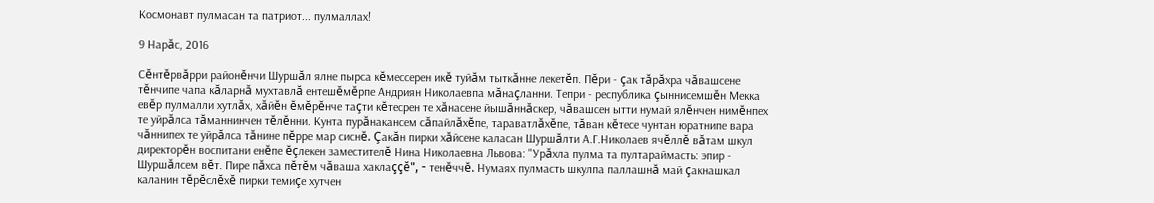Космонавт пулмасан та патриот... пулмаллах!

9 Нарăс, 2016

Сĕнтĕрвăрри районĕнчи Шуршăл ялне пырса кĕмессерен икĕ туйăм тыткăнне лекетĕп. Пĕри - çак тăрăхра чăвашсене тĕнчипе чапа кăларнă мухтавлă ентешĕмĕрпе Андриян Николаевпа мăнаçланни. Тепри - республика çыннисемшĕн Мекка евĕр пулмалли хутлăх, хăйĕн ĕмĕрĕнче таçти кĕтесрен те хăнасене йышăннăскер, чăвашсен ытти нумай ялĕнчен нимĕнпех те уйрăлса тăманнинчен тĕлĕнни. Кунта пурăнакансем сăпайлăхĕпе, тараватлăхĕпе, тăван кĕтесе чунтан юратнипе вара чăннипех те уйрăлса тăнине пĕрре мар сиснĕ. Çакăн пирки хăйсене каласан Шуршăлти А.Г.Николаев ячĕллĕ вăтам шкул директорĕн воспитани енĕпе ĕçлекен заместителĕ Нина Николаевна Львова: "Урăхла пулма та пултараймасть: эпир - Шуршăлсем вĕт. Пире пăхса пĕтĕм чăваша хаклаççĕ", - тенĕччĕ. Нумаях пулмасть шкулпа паллашнă май çакнашкал каланин тĕрĕслĕхĕ пирки темиçе хутчен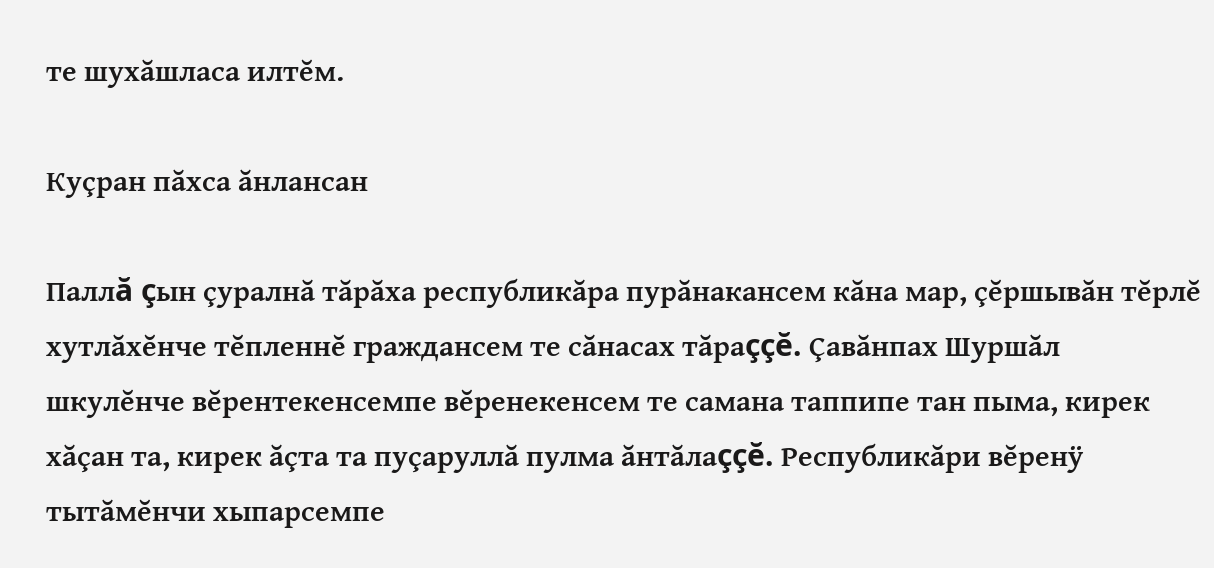те шухăшласа илтĕм.

Куçран пăхса ăнлансан

Паллă çын çуралнă тăрăха республикăра пурăнакансем кăна мар, çĕршывăн тĕрлĕ хутлăхĕнче тĕпленнĕ граждансем те сăнасах тăраççĕ. Çавăнпах Шуршăл шкулĕнче вĕрентекенсемпе вĕренекенсем те самана таппипе тан пыма, кирек хăçан та, кирек ăçта та пуçаруллă пулма ăнтăлаççĕ. Республикăри вĕренÿ тытăмĕнчи хыпарсемпе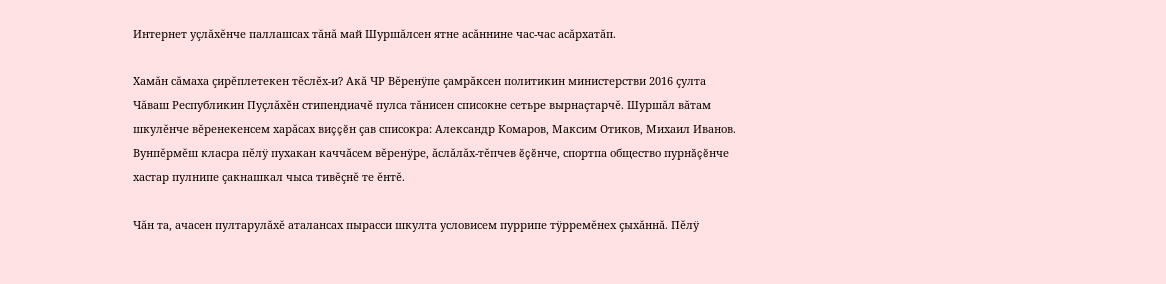Интернет уçлăхĕнче паллашсах тăнă май Шуршăлсен ятне асăннине час-час асăрхатăп.

Хамăн сăмаха çирĕплетекен тĕслĕх-и? Акă ЧР Вĕренÿпе çамрăксен политикин министерстви 2016 çулта Чăваш Республикин Пуçлăхĕн стипендиачĕ пулса тăнисен списокне сетьре вырнаçтарчĕ. Шуршăл вăтам шкулĕнче вĕренекенсем харăсах виççĕн çав списокра: Александр Комаров, Максим Отиков, Михаил Иванов. Вунпĕрмĕш класра пĕлÿ пухакан каччăсем вĕренÿре, ăслăлăх-тĕпчев ĕçĕнче, спортпа общество пурнăçĕнче хастар пулнипе çакнашкал чыса тивĕçнĕ те ĕнтĕ.

Чăн та, ачасен пултарулăхĕ аталансах пырасси шкулта условисем пуррипе тÿрремĕнех çыхăннă. Пĕлÿ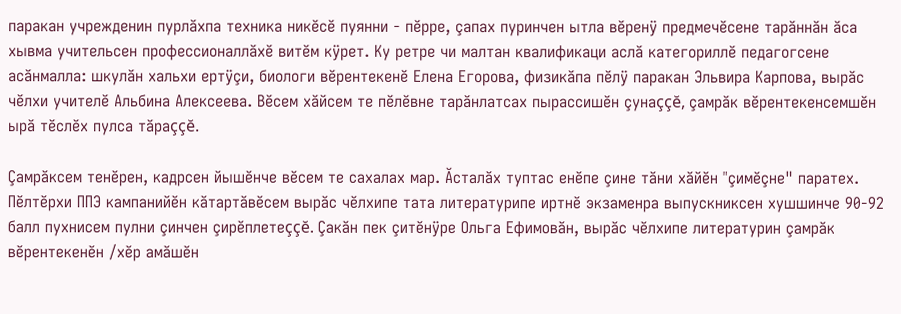паракан учрежденин пурлăхпа техника никĕсĕ пуянни - пĕрре, çапах пуринчен ытла вĕренÿ предмечĕсене тарăннăн ăса хывма учительсен профессионаллăхĕ витĕм кÿрет. Ку ретре чи малтан квалификаци аслă категориллĕ педагогсене асăнмалла: шкулăн хальхи ертÿçи, биологи вĕрентекенĕ Елена Егорова, физикăпа пĕлÿ паракан Эльвира Карпова, вырăс чĕлхи учителĕ Альбина Алексеева. Вĕсем хăйсем те пĕлĕвне тарăнлатсах пырассишĕн çунаççĕ, çамрăк вĕрентекенсемшĕн ырă тĕслĕх пулса тăраççĕ.

Çамрăксем тенĕрен, кадрсен йышĕнче вĕсем те сахалах мар. Ăсталăх туптас енĕпе çине тăни хăйĕн "çимĕçне" паратех. Пĕлтĕрхи ППЭ кампанийĕн кăтартăвĕсем вырăс чĕлхипе тата литературипе иртнĕ экзаменра выпускниксен хушшинче 90-92 балл пухнисем пулни çинчен çирĕплетеççĕ. Çакăн пек çитĕнÿре Ольга Ефимовăн, вырăс чĕлхипе литературин çамрăк вĕрентекенĕн /хĕр амăшĕн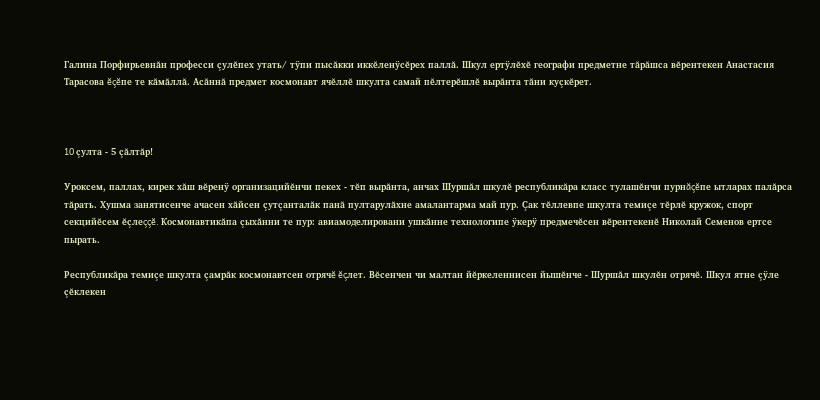Галина Порфирьевнăн професси çулĕпех утать/ тÿпи пысăкки иккĕленÿсĕрех паллă. Шкул ертÿлĕхĕ географи предметне тăрăшса вĕрентекен Анастасия Тарасова ĕçĕпе те кăмăллă. Асăннă предмет космонавт ячĕллĕ шкулта самай пĕлтерĕшлĕ вырăнта тăни куçкĕрет.



10 çулта - 5 çăлтăр!

Уроксем, паллах, кирек хăш вĕренÿ организацийĕнчи пекех - тĕп вырăнта, анчах Шуршăл шкулĕ республикăра класс тулашĕнчи пурнăçĕпе ытларах палăрса тăрать. Хушма занятисенче ачасен хăйсен çутçанталăк панă пултарулăхне амалантарма май пур. Çак тĕллевпе шкулта темиçе тĕрлĕ кружок, спорт секцийĕсем ĕçлеççĕ. Космонавтикăпа çыхăнни те пур: авиамоделировани ушкăнне технологипе ÿкерÿ предмечĕсен вĕрентекенĕ Николай Семенов ертсе пырать.

Республикăра темиçе шкулта çамрăк космонавтсен отрячĕ ĕçлет. Вĕсенчен чи малтан йĕркеленнисен йышĕнче - Шуршăл шкулĕн отрячĕ. Шкул ятне çÿле çĕклекен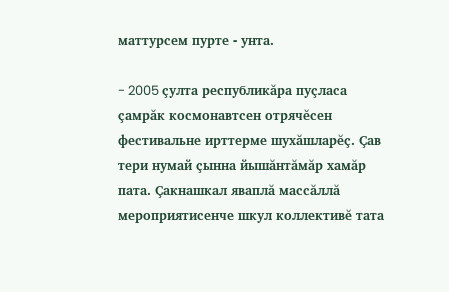маттурсем пурте - унта.

- 2005 çулта республикăра пуçласа çамрăк космонавтсен отрячĕсен фестивальне ирттерме шухăшларĕç. Çав тери нумай çынна йышăнтăмăр хамăр пата. Çакнашкал яваплă массăллă мероприятисенче шкул коллективĕ тата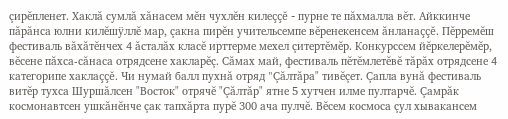çирĕпленет. Хаклă сумлă хăнасем мĕн чухлĕн килеççĕ - пурне те пăхмалла вĕт. Айккинче пăрăнса юлни килĕшÿллĕ мар, çакна пирĕн учительсемпе вĕренекенсем ăнланаççĕ. Пĕрремĕш фестиваль вăхăтĕнчех 4 ăсталăх класĕ ирттерме мехел çитертĕмĕр. Конкурссем йĕркелерĕмĕр, вĕсене пăхса-сăнаса отрядсене хакларĕç. Сăмах май, фестиваль пĕтĕмлетĕвĕ тăрăх отрядсене 4 категорипе хаклаççĕ. Чи нумай балл пухнă отряд "Çăлтăра" тивĕçет. Çапла вунă фестиваль витĕр тухса Шуршăлсен "Восток" отрячĕ "Çăлтăр" ятне 5 хутчен илме пултарчĕ. Çамрăк космонавтсен ушкăнĕнче çак тапхăрта пурĕ 300 ача пулчĕ. Вĕсем космоса çул хывакансем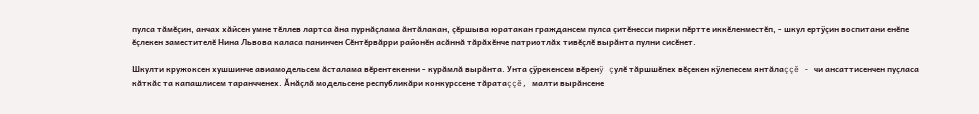пулса тăмĕçин, анчах хăйсен умне тĕллев лартса ăна пурнăçлама ăнтăлакан, çĕршыва юратакан граждансем пулса çитĕнесси пирки пĕртте иккĕленместĕп, - шкул ертÿçин воспитани енĕпе ĕçлекен заместителĕ Нина Львова каласа панинчен Сĕнтĕрвăрри районĕн асăннă тăрăхĕнче патриотлăх тивĕçлĕ вырăнта пулни сисĕнет.

Шкулти кружоксен хушшинче авиамодельсем ăсталама вĕрентекенни - курăмлă вырăнта. Унта çÿрекенсем вĕренÿ çулĕ тăршшĕпех вĕçекен кÿлепесем янтăлаççĕ - чи ансаттисенчен пуçласа кăткăс та капашлисем таранчченех. Ăнăçлă модельсене республикăри конкурссене тăратаççĕ, малти вырăнсене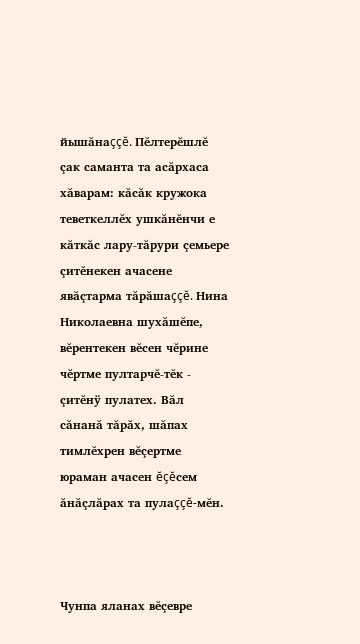йышăнаççĕ. Пĕлтерĕшлĕ çак саманта та асăрхаса хăварам: кăсăк кружока теветкеллĕх ушкăнĕнчи е кăткăс лару-тăрури çемьере çитĕнекен ачасене явăçтарма тăрăшаççĕ. Нина Николаевна шухăшĕпе, вĕрентекен вĕсен чĕрине чĕртме пултарчĕ-тĕк - çитĕнÿ пулатех. Вăл сăнанă тăрăх, шăпах тимлĕхрен вĕçертме юраман ачасен ĕçĕсем ăнăçлăрах та пулаççĕ-мĕн.



Чунпа яланах вĕçевре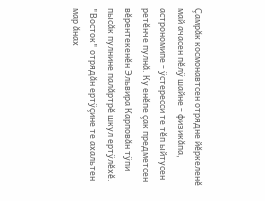Çамрăк космонавтсен отрядне йĕркеленĕ май ачасен пĕлÿ шайне - физикăпа, астрономипе - ÿстересси те тĕп ыйтусен ретĕнче пулнă. Ку енĕпе çак предметсен вĕрентекенĕн Эльвира Карповăн тÿпи пысăк пулнине палăртрĕ шкул ертÿлĕхĕ. "Восток" отрядăн ертÿçине те ахальтен мар ăнах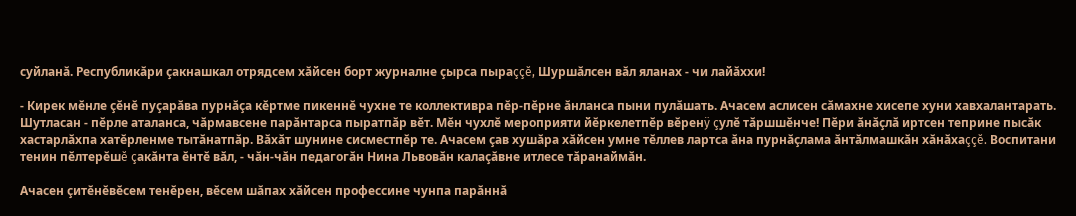суйланă. Республикăри çакнашкал отрядсем хăйсен борт журналне çырса пыраççĕ, Шуршăлсен вăл яланах - чи лайăххи!

- Кирек мĕнле çĕнĕ пуçарăва пурнăçа кĕртме пикеннĕ чухне те коллективра пĕр-пĕрне ăнланса пыни пулăшать. Ачасем аслисен сăмахне хисепе хуни хавхалантарать. Шутласан - пĕрле аталанса, чăрмавсене парăнтарса пыратпăр вĕт. Мĕн чухлĕ мероприяти йĕркелетпĕр вĕренÿ çулĕ тăршшĕнче! Пĕри ăнăçлă иртсен теприне пысăк хастарлăхпа хатĕрленме тытăнатпăр. Вăхăт шунине сисместпĕр те. Ачасем çав хушăра хăйсен умне тĕллев лартса ăна пурнăçлама ăнтăлмашкăн хăнăхаççĕ. Воспитани тенин пĕлтерĕшĕ çакăнта ĕнтĕ вăл, - чăн-чăн педагогăн Нина Львовăн калаçăвне итлесе тăранаймăн.

Ачасен çитĕнĕвĕсем тенĕрен, вĕсем шăпах хăйсен профессине чунпа парăннă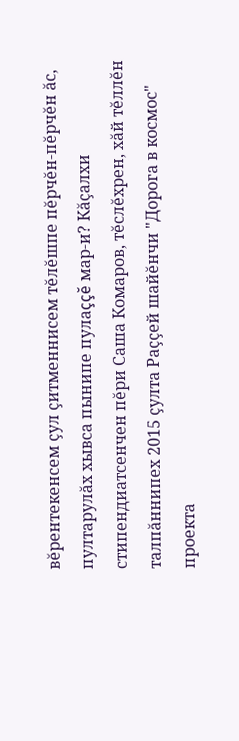вĕрентекенсем çул çитменнисем тĕлĕшпе пĕрчĕн-пĕрчĕн ăс, пултарулăх хывса пынипе пулаççĕ мар-и? Кăçалхи стипендиатсенчен пĕри Саша Комаров, тĕслĕхрен, хăй тĕллĕн талпăннипех 2015 çулта Раççей шайĕнчи "Дорога в космос" проекта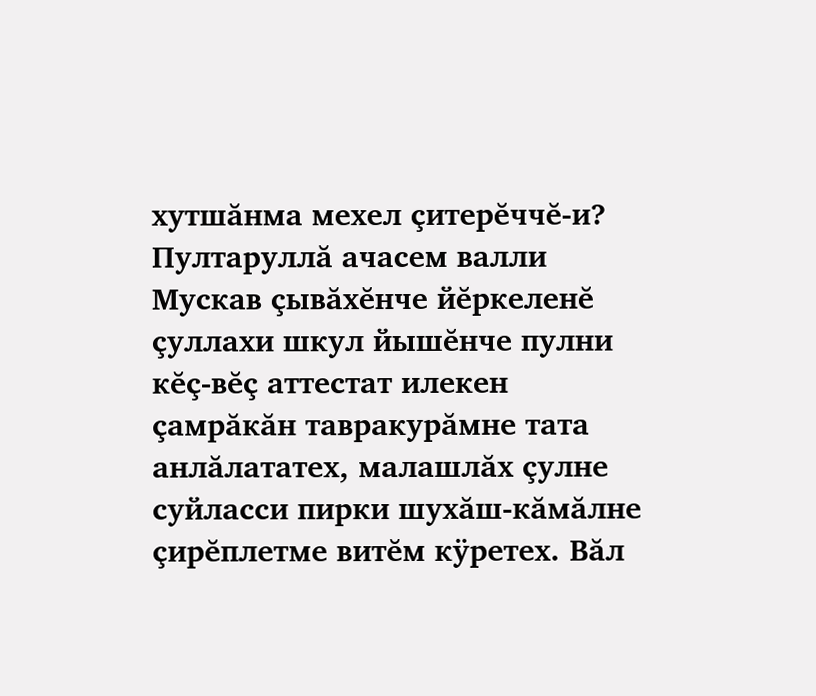хутшăнма мехел çитерĕччĕ-и? Пултаруллă ачасем валли Мускав çывăхĕнче йĕркеленĕ çуллахи шкул йышĕнче пулни кĕç-вĕç аттестат илекен çамрăкăн тавракурăмне тата анлăлататех, малашлăх çулне суйласси пирки шухăш-кăмăлне çирĕплетме витĕм кÿретех. Вăл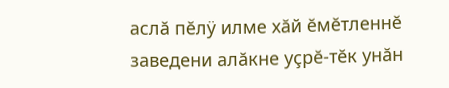аслă пĕлÿ илме хăй ĕмĕтленнĕ заведени алăкне уçрĕ-тĕк унăн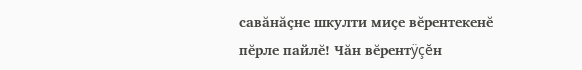савăнăçне шкулти миçе вĕрентекенĕ пĕрле пайлĕ! Чăн вĕрентÿçĕн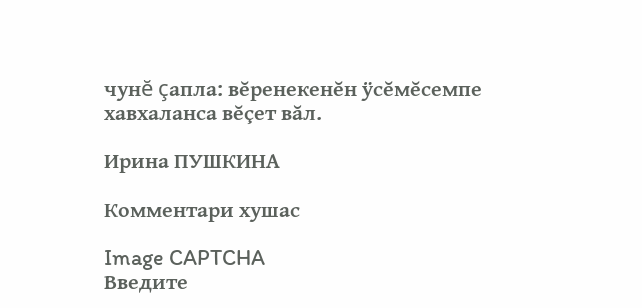чунĕ çапла: вĕренекенĕн ÿсĕмĕсемпе хавхаланса вĕçет вăл.

Ирина ПУШКИНА

Комментари хушас

Image CAPTCHA
Введите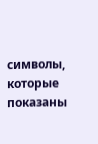символы, которые показаны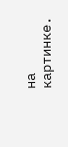на картинке.